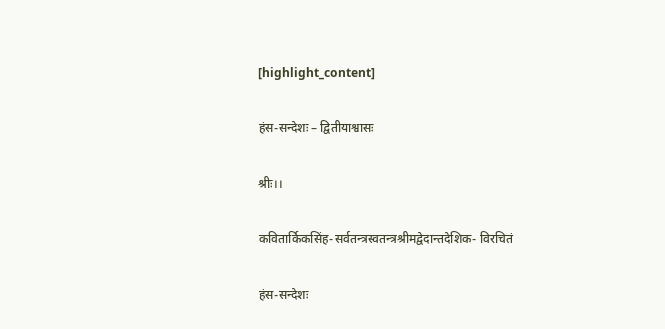[highlight_content]

हंस-सन्देशः – द्वितीयाश्वासः

श्रीः।।

कवितार्किकसिंह-सर्वतन्त्रस्वतन्त्रश्रीमद्वेदान्तदेशिक- विरचितं

हंस-सन्देशः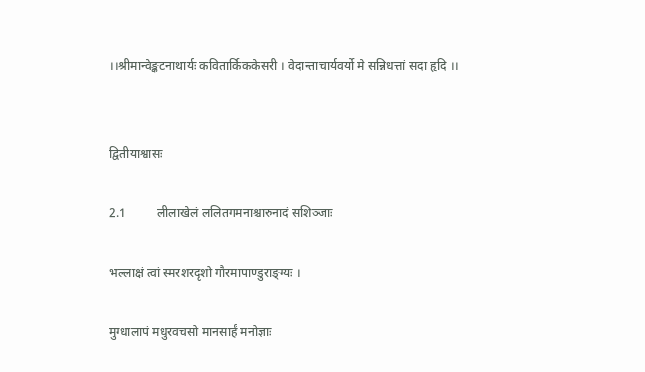।।श्रीमान्वेङ्कटनाथार्यः कवितार्किककेसरी । वेदान्ताचार्यवर्यो मे सन्निधत्तां सदा हृदि ।।


द्वितीयाश्वासः

2.1          लीलाखेलं ललितगमनाश्चारुनादं सशिञ्जाः

भल्लाक्षं त्वां स्मरशरदृशो गौरमापाण्डुराङ्ग्यः ।

मुग्धालापं मधुरवचसो मानसार्हं मनोज्ञाः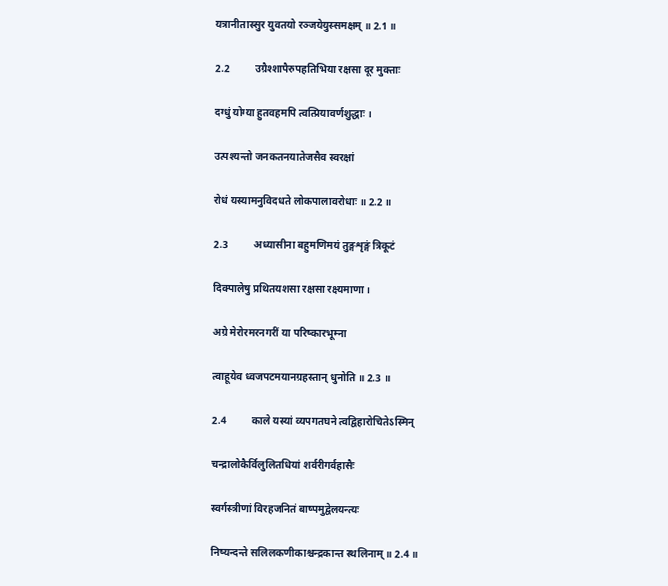यत्रानीतास्सुर युवतयो रञ्जयेयुस्समक्षम् ॥ 2.1 ॥

2.2          उग्रैश्शापैरुपहतिभिया रक्षसा दूर मुक्ताः

दग्धुं योग्या हुतवहमपि त्वत्प्रियावर्णशुद्धाः ।

उत्पश्यन्तो जनकतनयातेजसैव स्वरक्षां

रोधं यस्यामनुविदधते लोकपालावरोधाः ॥ 2.2 ॥

2.3          अध्यासीना बहुमणिमयं तुङ्गशृङ्गं त्रिकूटं

दिक्पालेषु प्रथितयशसा रक्षसा रक्ष्यमाणा ।

अग्रे मेरोरमरनगरीं या परिष्कारभूम्ना

त्वाहूयेव ध्वजपटमयानग्रहस्तान् धुनोति ॥ 2.3 ॥

2.4          काले यस्यां व्यपगतघने त्वद्विहारोचितेऽस्मिन्

चन्द्रालोकैर्विलुलितधियां शर्वरीगर्वहासैः

स्वर्गस्त्रीणां विरहजनितं बाष्पमुद्वेलयन्त्यः

निष्यन्दन्ते सलिलकणीकाश्चन्द्रकान्त स्थलिनाम् ॥ 2.4 ॥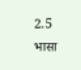2.5          भासा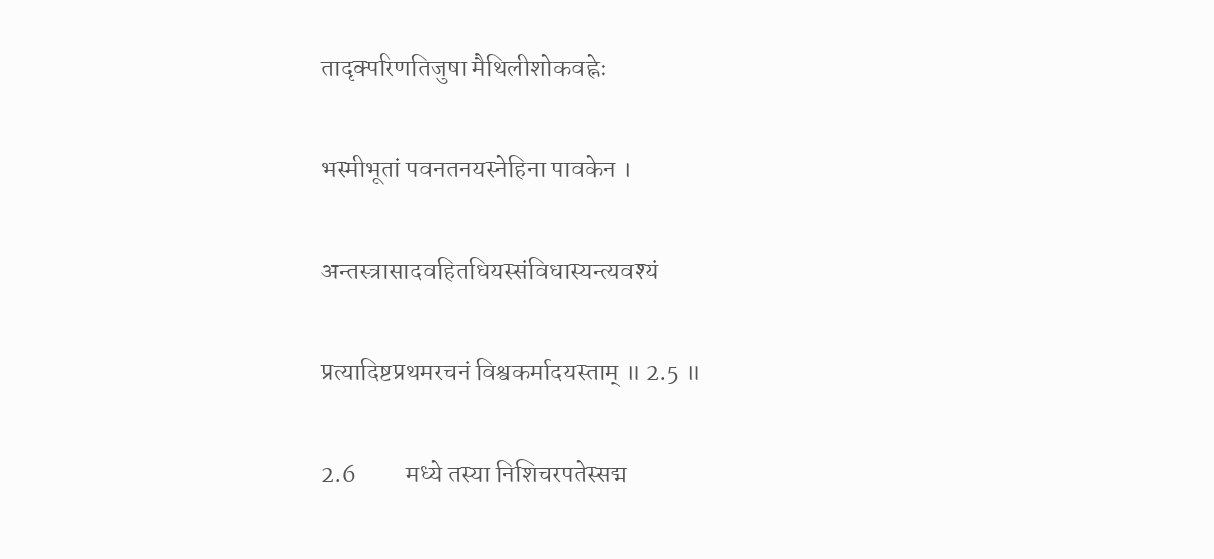तादृक्परिणतिजुषा मैथिलीशोकवह्नेः

भस्मीभूतां पवनतनयस्नेहिना पावकेन ।

अन्तस्त्रासादवहितधियस्संविधास्यन्त्यवश्यं

प्रत्यादिष्टप्रथमरचनं विश्वकर्मादयस्ताम् ॥ 2.5 ॥

2.6          मध्ये तस्या निशिचरपतेस्सद्म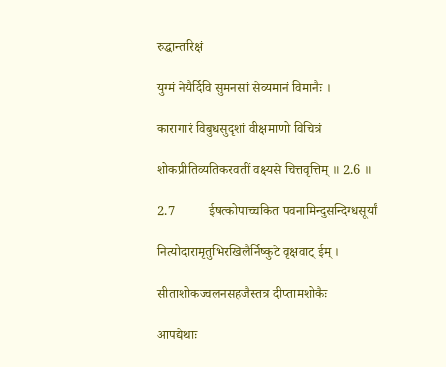रुद्धान्तरिक्षं

युग्मं नेयैर्दिवि सुमनसां सेव्यमानं विमानैः ।

कारागारं विबुधसुदृशां वीक्षमाणो विचित्रं

शोकप्रीतिव्यतिकरवतीं वक्ष्यसे चित्तवृत्तिम् ॥ 2.6 ॥

2.7          ईषत्कोपाच्चकित पवनामिन्दुसन्दिग्धसूर्यां

नित्योदारामृतुभिरखिलैर्निष्कुटे वृक्षवाट् ईम् ।

सीताशोकज्वलनसहजैस्तत्र दीप्तामशोकैः

आपद्येथाः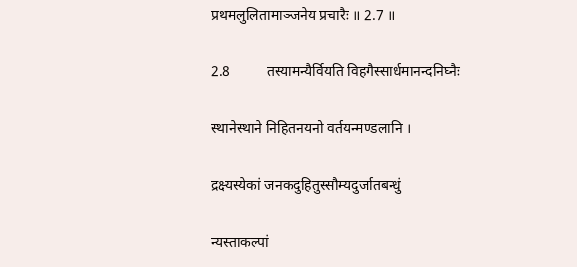प्रथमलुलितामाञ्जनेय प्रचारैः ॥ 2.7 ॥

2.8          तस्यामन्यैर्वियति विहगैस्सार्धमानन्दनिघ्नैः

स्थानेस्थाने निहितनयनो वर्तयन्मण्डलानि ।

द्रक्ष्यस्येकां जनकदुहितुस्सौम्यदुर्जातबन्धुं

न्यस्ताकल्पां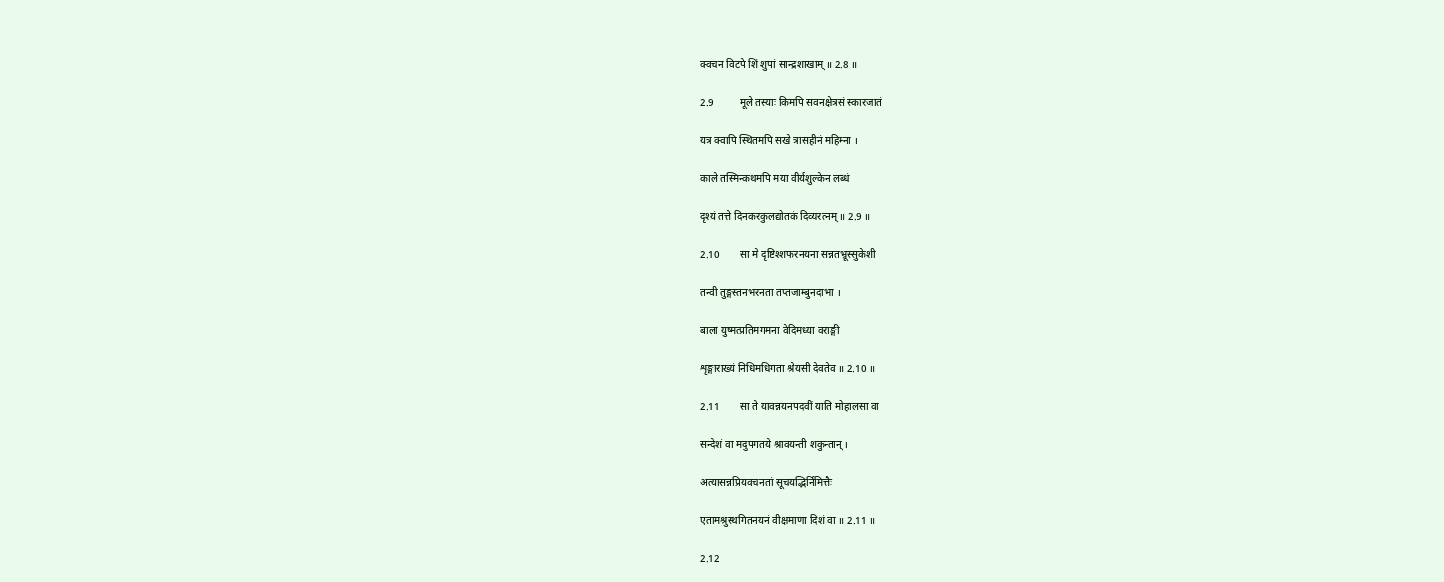क्वचन विटपे शिं शुपां सान्द्रशाखाम् ॥ 2.8 ॥

2.9          मूले तस्याः किमपि सवनक्षेत्रसं स्कारजातं

यत्र क्वापि स्थितमपि सखे त्रासहीनं महिम्ना ।

काले तस्मिन्कथमपि मया वीर्यशुल्केन लब्धं

दृश्यं तत्ते दिनकरकुलद्योतकं दिव्यरत्नम् ॥ 2.9 ॥

2.10        सा मे दृष्टिश्शफरनयना सन्नतभ्रूस्सुकेशी

तन्वी तुङ्गस्तनभरनता तप्तजाम्बुनदाभा ।

बाला युष्मत्प्रतिमगमना वेदिमध्या वराङ्गी

शृङ्गाराख्यं निधिमधिगता श्रेयसी देवतेव ॥ 2.10 ॥

2.11        सा ते यावन्नयनपदवीं याति मोहालसा वा

सन्देशं वा मदुपगतये श्रावयन्ती शकुन्तान् ।

अत्यासन्नप्रियवचनतां सूचयद्भिर्निमित्तैः

एतामश्रुस्थगितनयनं वीक्षमाणा दिशं वा ॥ 2.11 ॥

2.12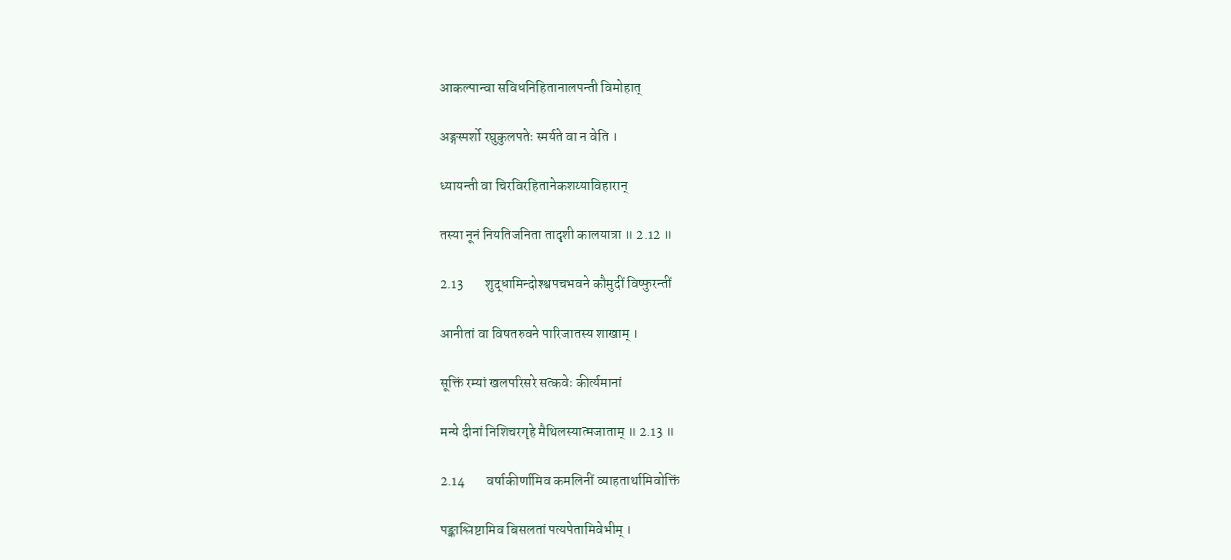आकल्पान्वा सविधनिहितानालपन्ती विमोहात्

अङ्गस्पर्शो रघुकुलपतेः स्मर्यते वा न वेति ।

ध्यायन्ती वा चिरविरहितानेकशय्याविहारान्

तस्या नूनं नियतिजनिता तादृशी कालयात्रा ॥ 2.12 ॥

2.13        शुद्धामिन्दोश्श्वपचभवने कौमुदीं विष्फुरन्तीं

आनीतां वा विषतरुवने पारिजातस्य शाखाम् ।

सूक्तिं रम्यां खलपरिसरे सत्कवेः कीर्त्यमानां

मन्ये दीनां निशिचरगृहे मैथिलस्यात्मजाताम् ॥ 2.13 ॥

2.14        वर्षाकीर्णामिव कमलिनीं व्याहतार्थामिवोक्तिं

पङ्काश्लिष्टामिव बिसलतां पत्यपेतामिवेभीम् ।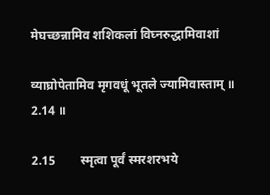मेघच्छन्नामिव शशिकलां विघ्नरुद्धामिवाशां

व्याघ्रोपेतामिव मृगवधूं भूतले ज्यामिवास्ताम् ॥ 2.14 ॥

2.15        स्मृत्वा पूर्वं स्मरशरभये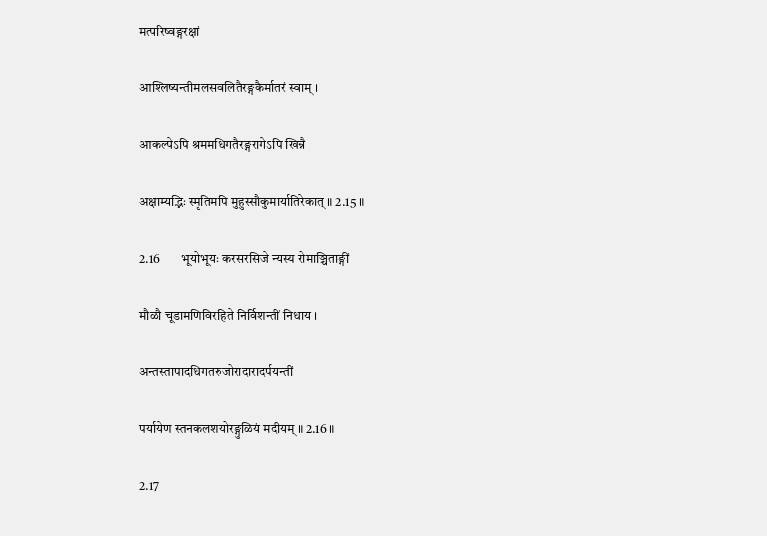मत्परिष्वङ्गरक्षां

आश्लिष्यन्तीमलसवलितैरङ्गकैर्मातरं स्वाम् ।

आकल्पेऽपि श्रममधिगतैरङ्गरागेऽपि खिन्नै

अक्षाम्यद्भिः स्मृतिमपि मुहुस्सौकुमार्यातिरेकात् ॥ 2.15 ॥

2.16        भूयोभूयः करसरसिजे न्यस्य रोमाञ्चिताङ्गीं

मौळौ चूडामणिविरहिते निर्विशन्तीं निधाय ।

अन्तस्तापादधिगतरुजोरादारादर्पयन्तीं

पर्यायेण स्तनकलशयोरङ्गुळियं मदीयम् ॥ 2.16 ॥

2.17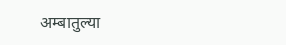अम्बातुल्या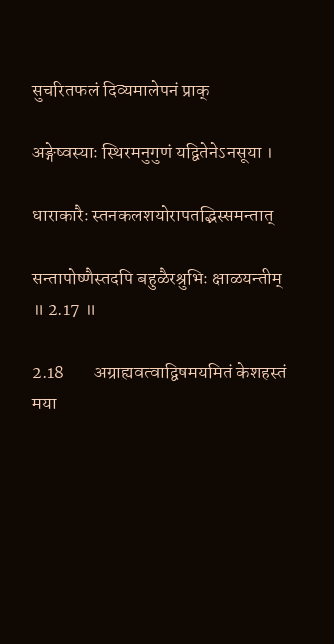सुचरितफलं दिव्यमालेपनं प्राक्

अङ्गेष्वस्याः स्थिरमनुगुणं यद्वितेनेऽनसूया ।

धाराकारैः स्तनकलशयोरापतद्भिस्समन्तात्

सन्तापोष्णैस्तदपि बहुळैरश्रुभिः क्षाळयन्तीम् ॥ 2.17 ॥

2.18        अग्राह्यवत्वाद्विषमयमितं केशहस्तं मया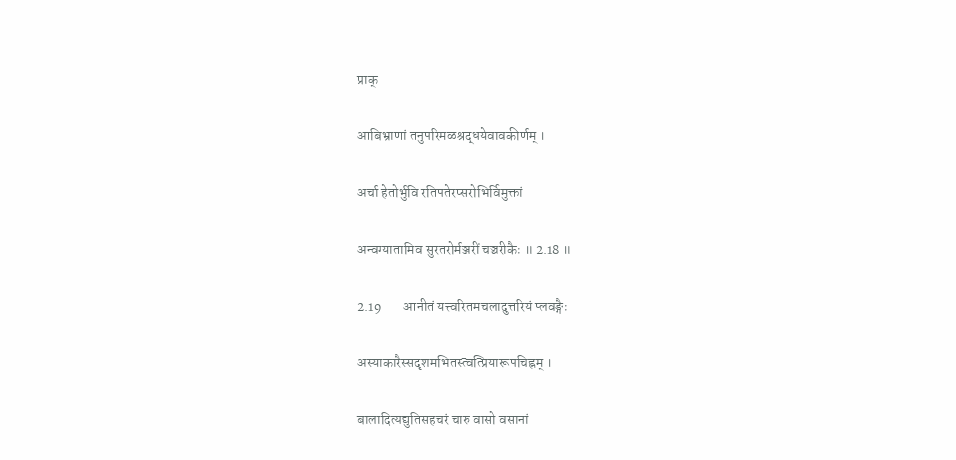प्राक्

आबिभ्राणां तनुपरिमळश्रद्धयेवावकीर्णम् ।

अर्चा हेतोर्भुवि रतिपतेरप्सरोभिर्विमुक्तां

अन्वग्यातामिव सुरतरोर्मञ्जरीं चञ्चरीकैः ॥ 2.18 ॥

2.19        आनीतं यत्त्वरितमचलादुत्तरियं प्लवङ्गैः

अस्याकारैस्सदृशमभितस्त्वत्प्रियारूपचिह्नम् ।

बालादित्यद्युतिसहचरं चारु वासो वसानां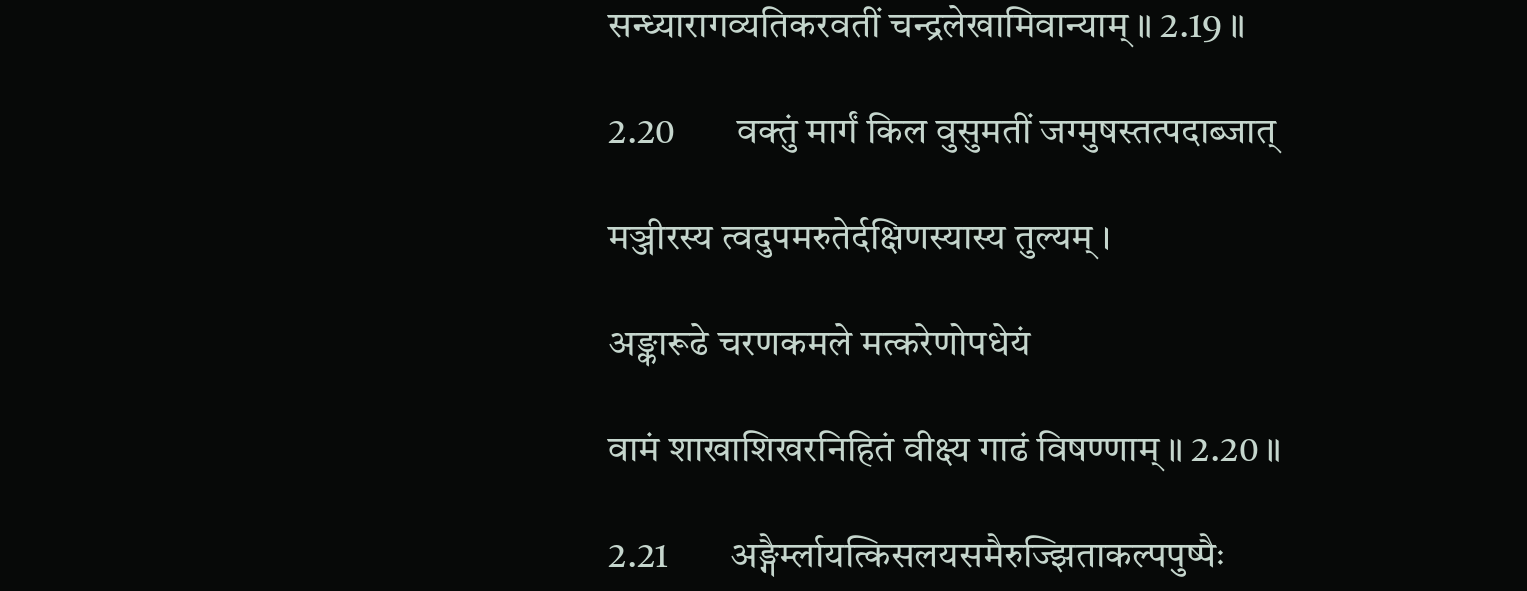सन्ध्यारागव्यतिकरवतीं चन्द्रलेखामिवान्याम् ॥ 2.19 ॥

2.20        वक्तुं मार्गं किल वुसुमतीं जग्मुषस्तत्पदाब्जात्

मञ्जीरस्य त्वदुपमरुतेर्दक्षिणस्यास्य तुल्यम् ।

अङ्कारूढे चरणकमले मत्करेणोपधेयं

वामं शाखाशिखरनिहितं वीक्ष्य गाढं विषण्णाम् ॥ 2.20 ॥

2.21        अङ्गैर्म्लायत्किसलयसमैरुज्झिताकल्पपुष्पैः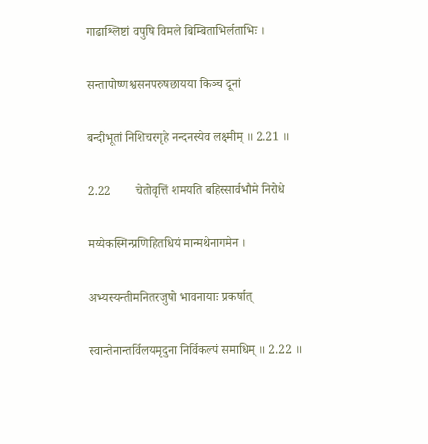गाढाश्लिष्टां वपुषि विमले बिम्बिताभिर्लताभिः ।

सन्तापोष्णश्वसनपरुषछायया किञ्च दूनां

बन्दीभूतां निशिचरगृहे नन्दनस्येव लक्ष्मीम् ॥ 2.21 ॥

2.22        चेतोवृत्तिं शमयति बहिस्सार्वभौमे निरोधे

मय्येकस्मिन्प्रणिहितधियं मान्मथेनागमेन ।

अभ्यस्यन्तीमनितरजुषो भावनायाः प्रकर्षात्

स्वान्तेनान्तर्विलयमृदुना निर्विकल्पं समाधिम् ॥ 2.22 ॥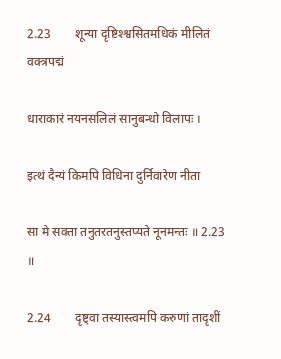2.23        शून्या दृष्टिश्श्वसितमधिकं मीलितं वक्त्रपद्मं

धाराकारं नयनसलिलं सानुबन्धो विलापः ।

इत्थं दैन्यं किमपि विधिना दुर्निवारेण नीता

सा मे सक्ता तनुतरतनुस्तप्यते नूनमन्तः ॥ 2.23 ॥

2.24        दृष्ट्वा तस्यास्त्वमपि करुणां तादृशीं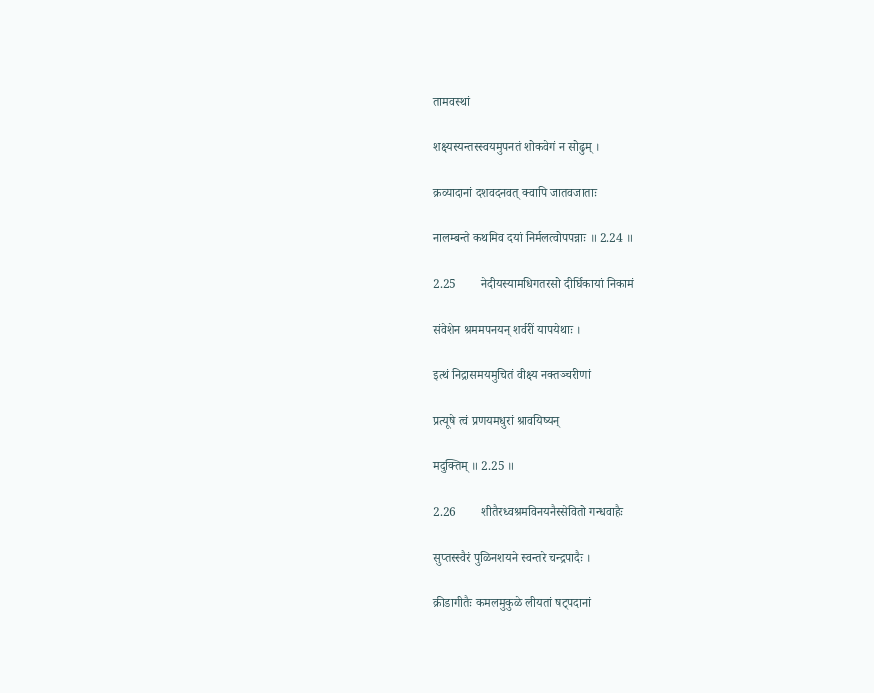तामवस्थां

शक्ष्यस्यन्तस्स्वयमुपनतं शोकवेगं न सोढुम् ।

क्रव्यादानां दशवदनवत् क्वापि जातवजाताः

नालम्बन्ते कथमिव दयां निर्मलत्वोपपन्नाः ॥ 2.24 ॥

2.25        नेदीयस्यामधिगतरसो दीर्घिकायां निकामं

संवेशेन श्रममपनयन् शर्वरीं यापयेथाः ।

इत्थं निद्रासमयमुचितं वीक्ष्य नक्तञ्चरीणां

प्रत्यूषे त्वं प्रणयमधुरां श्रावयिष्यन्

मदुक्तिम् ॥ 2.25 ॥

2.26        शीतैरध्वश्रमविनयनैस्सेवितो गन्धवाहैः

सुप्तस्स्वैरं पुळिनशयने स्वन्तरे चन्द्रपादैः ।

क्रीडागीतैः कमलमुकुळे लीयतां षट्पदानां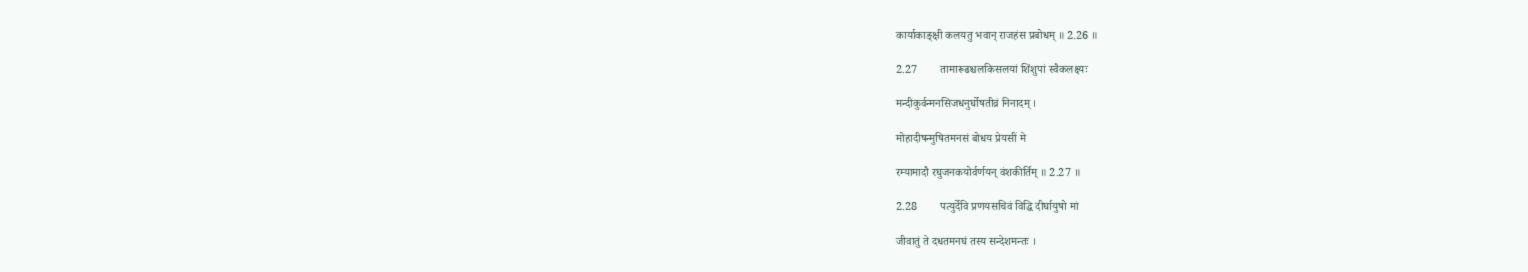कार्याकाङ्क्षी कलयतु भवान् राजहंस प्रबोधम् ॥ 2.26 ॥

2.27        तामारूढश्चलकिसलयां शिंशुपां स्वैकलक्ष्यः

मन्दीकुर्वन्मनसिजधनुर्घोषतीव्रं निनादम् ।

मोहादीषन्मुषितमनसं बोधय प्रेयसीं मे

रम्यामादौ रघुजनकयोर्वर्णयन् वंशकीर्तिम् ॥ 2.27 ॥

2.28        पत्युर्देवि प्रणयसचिवं विद्धि दीर्घायुषो मां

जीवातुं ते दधतमनघं तस्य सन्देशमन्तः ।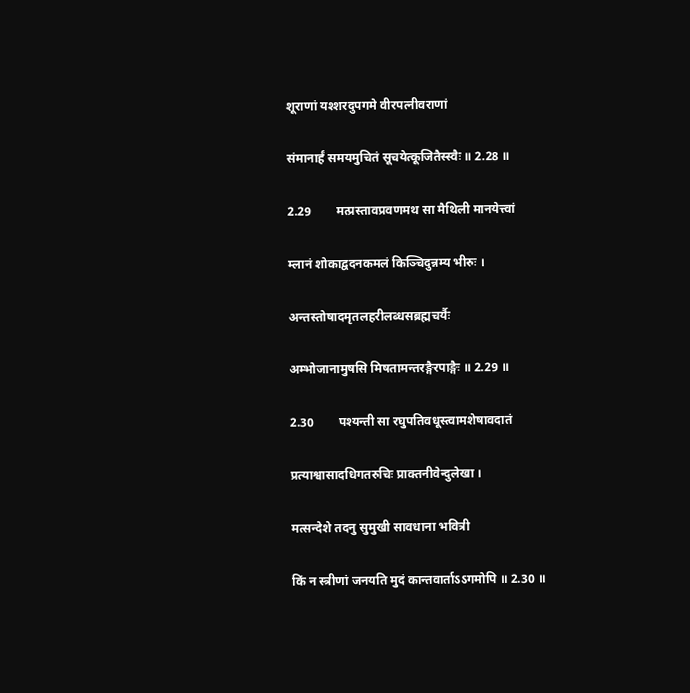शूराणां यश्शरदुपगमे वीरपत्नीवराणां

संमानार्हं समयमुचितं सूचयेत्कूजितैस्स्वैः ॥ 2.28 ॥

2.29        मत्प्रस्तावप्रवणमथ सा मैथिली मानयेत्त्वां

म्लानं शोकाद्वदनकमलं किञ्चिदुन्नम्य भीरुः ।

अन्तस्तोषादमृतलहरीलब्धसब्रह्मचर्यैः

अम्भोजानामुषसि मिषतामन्तरङ्गैरपाङ्गैः ॥ 2.29 ॥

2.30        पश्यन्ती सा रघुपतिवधूस्त्वामशेषावदातं

प्रत्याश्वासादधिगतरुचिः प्राक्तनीवेन्दुलेखा ।

मत्सन्देशे तदनु सुमुखी सावधाना भवित्री

किं न स्त्रीणां जनयति मुदं कान्तवार्ताऽऽगमोपि ॥ 2.30 ॥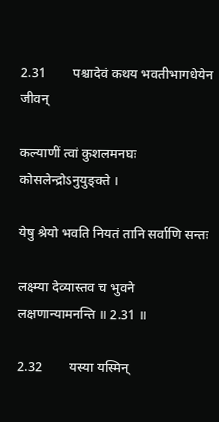2.31        पश्चादेवं कथय भवतीभागधेयेन जीवन्

कल्याणीं त्वां कुशलमनघः कोसलेन्द्रोऽनुयुङ्क्ते ।

येषु श्रेयो भवति नियतं तानि सर्वाणि सन्तः

लक्ष्म्या देव्यास्तव च भुवने लक्षणान्यामनन्ति ॥ 2.31 ॥

2.32        यस्या यस्मिन्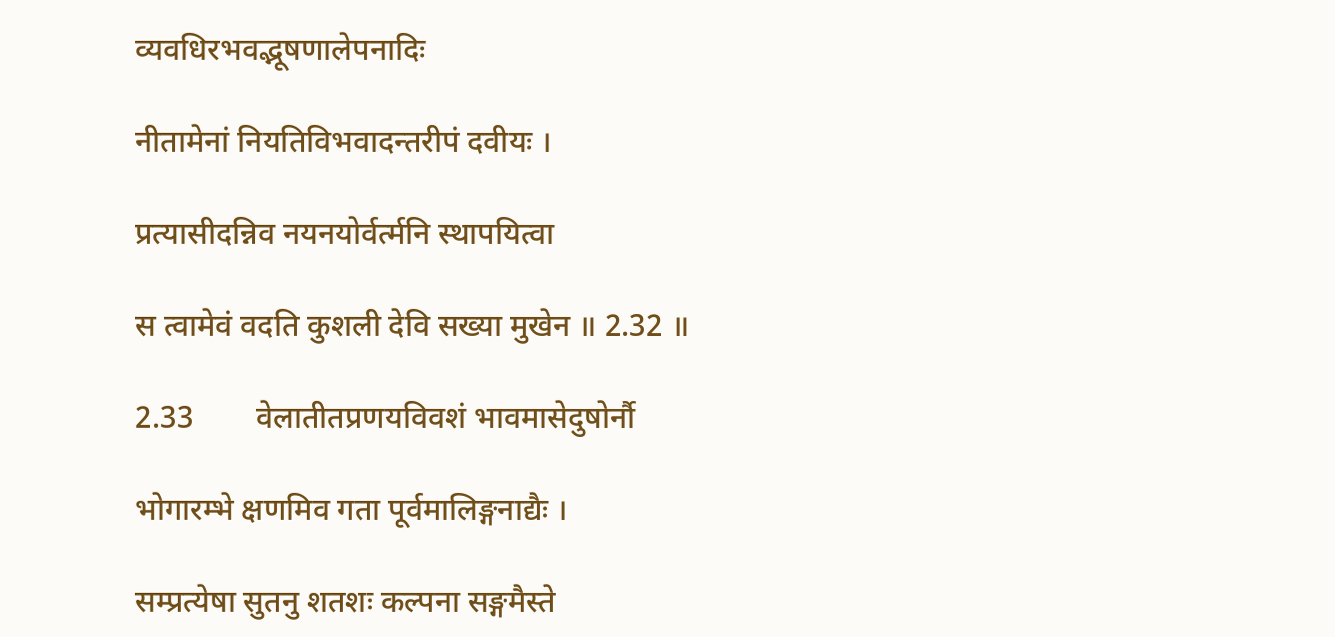व्यवधिरभवद्भूषणालेपनादिः

नीतामेनां नियतिविभवादन्तरीपं दवीयः ।

प्रत्यासीदन्निव नयनयोर्वर्त्मनि स्थापयित्वा

स त्वामेवं वदति कुशली देवि सख्या मुखेन ॥ 2.32 ॥

2.33        वेलातीतप्रणयविवशं भावमासेदुषोर्नौ

भोगारम्भे क्षणमिव गता पूर्वमालिङ्गनाद्यैः ।

सम्प्रत्येषा सुतनु शतशः कल्पना सङ्गमैस्ते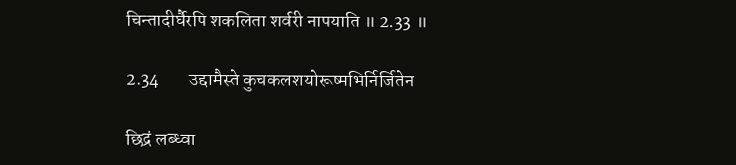चिन्तादीर्घैरपि शकलिता शर्वरी नापयाति ॥ 2.33 ॥

2.34        उद्दामैस्ते कुचकलशयोरूष्मभिर्निर्जितेन

छिद्रं लब्ध्वा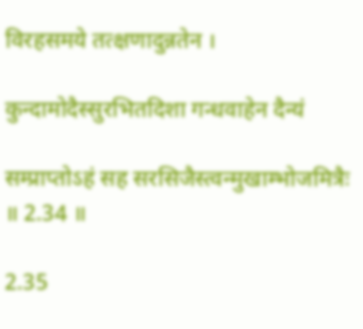विरहसमये तत्क्षणादुन्नतेन ।

कुन्दामोदैस्सुरभितदिशा गन्धवाहेन दैन्यं

सम्प्राप्तोऽहं सह सरसिजैस्त्वन्मुखाम्भोजमित्रैः ॥ 2.34 ॥

2.35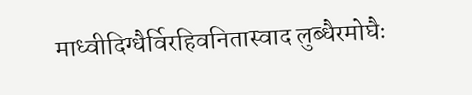माध्वीदिग्धैर्विरहिवनितास्वाद लुब्धैरमोघैः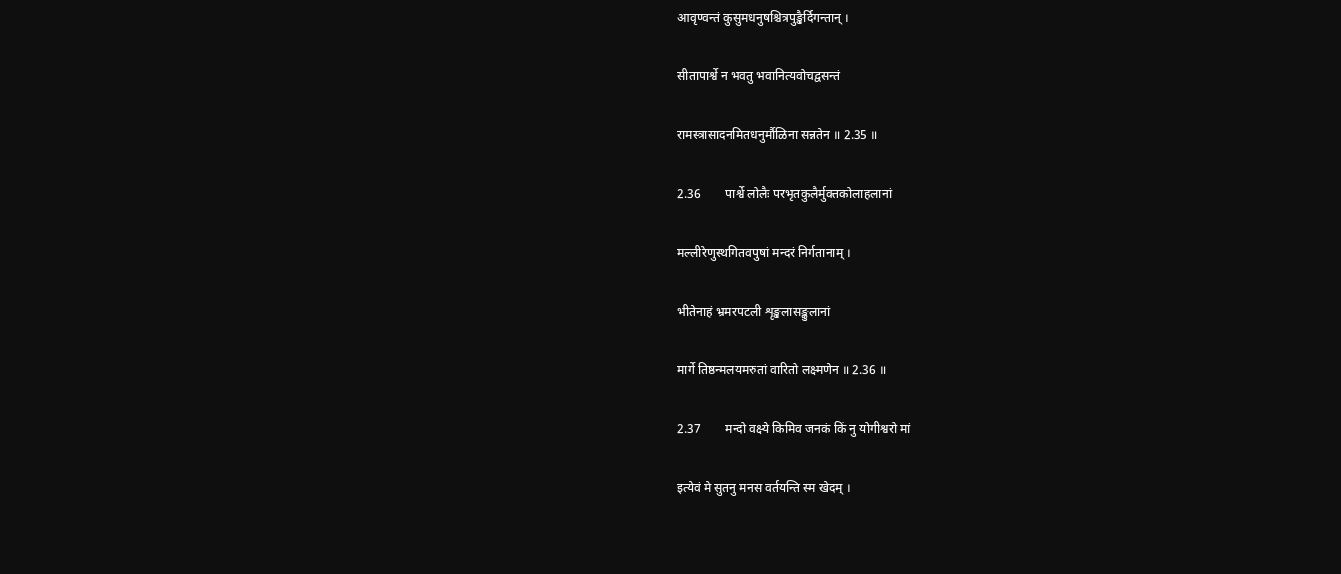आवृण्वन्तं कुसुमधनुषश्चित्रपुङ्खैर्दिगन्तान् ।

सीतापार्श्वे न भवतु भवानित्यवोचद्वसन्तं

रामस्त्रासादनमितधनुर्मौळिना सन्नतेन ॥ 2.35 ॥

2.36        पार्श्वे लोलैः परभृतकुलैर्मुक्तकोलाहलानां

मल्लीरेणुस्थगितवपुषां मन्दरं निर्गतानाम् ।

भीतेनाहं भ्रमरपटली शृङ्खलासङ्कुलानां

मार्गे तिष्ठन्मलयमरुतां वारितो लक्ष्मणेन ॥ 2.36 ॥

2.37        मन्दो वक्ष्ये किमिव जनकं किं नु योगीश्वरो मां

इत्येवं मे सुतनु मनस वर्तयन्ति स्म खेदम् ।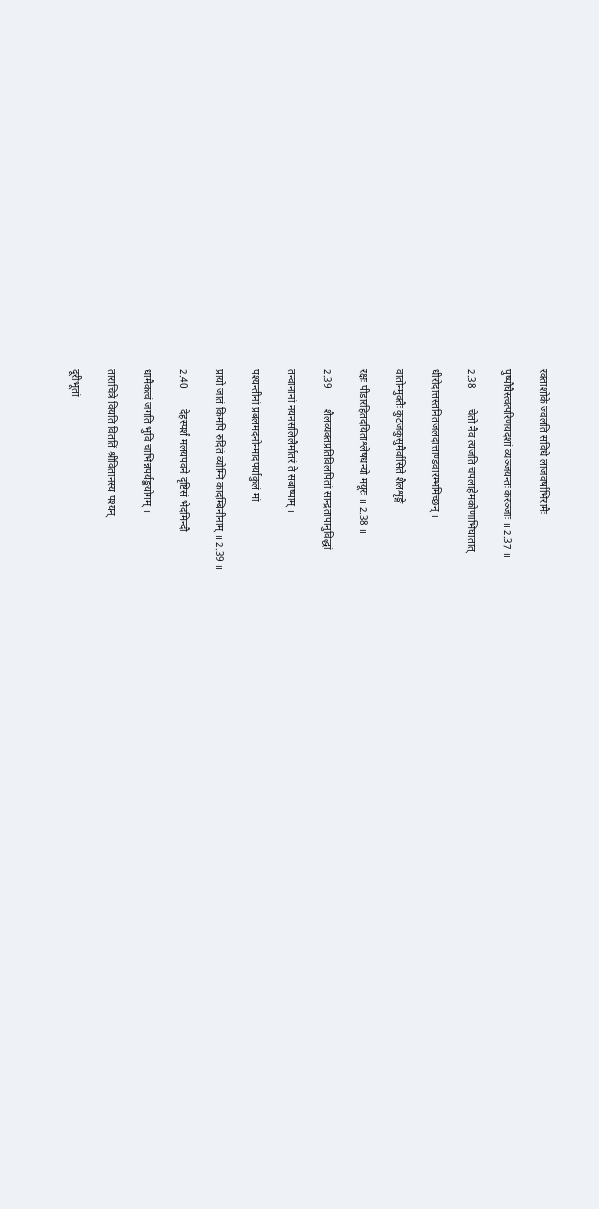रक्ताशोके ज्वलति सविधे लाजवर्षाभिरामैः

पुष्पौघैस्त्वत्परिणयदशां व्यञ्जयन्तः करञ्जाः ॥ 2.37 ॥

2.38        चेतो नैव त्यजति चपलाहेमकोणाभिघातात्

धीरोदात्तस्तनितजलदात्ताण्डवारम्भमिच्छन् ।

वातोन्मुक्तैः कुटजकुसुमैर्वासिते शैलशृङ्गे

रक्षः पीडारहितदयिताश्लेषधन्यो मयूरः ॥ 2.38 ॥

2.39        शैलव्यक्तप्रतिविलपितां सान्द्रतापानुविद्धां

तन्वानानां नयनसलिलैर्मातरं ते सबाष्पाम् ।

पश्यन्तीनां प्रबलमदनोन्मादपर्याकुलं मां

प्रायो जातं किमपि रुदितं व्योम्नि कादम्बिनीनाम् ॥ 2.39 ॥

2.40        देहस्पर्शं मलयपवने दृष्टिसं भेदमिन्दौ

धामैकत्वं जगति भुवि चाभिन्नपर्यङ्कयोगम् ।

ताराचित्रे वियति विततिं श्रीवितानस्य पश्यन्

दूरीभूतां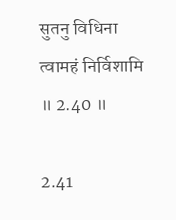सुतनु विधिना त्वामहं निर्विशामि ॥ 2.40 ॥

2.41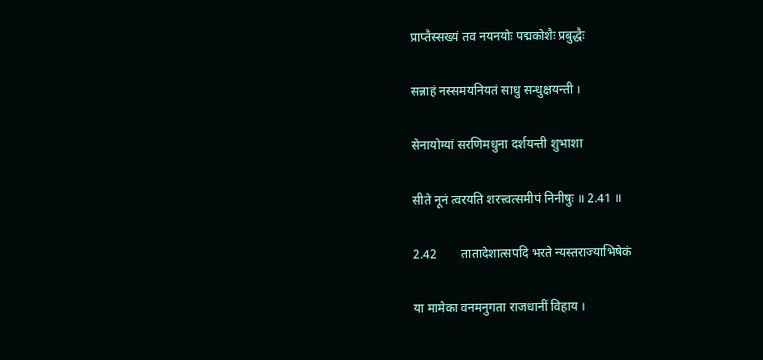प्राप्तैस्सख्यं तव नयनयोः पद्मकोशैः प्रबुद्धैः

सन्नाहं नस्समयनियतं साधु सन्धुक्षयन्ती ।

सेनायोग्यां सरणिमधुना दर्शयन्ती शुभाशा

सीते नूनं त्वरयति शरत्त्वत्समीपं निनीषुः ॥ 2.41 ॥

2.42        तातादेशात्सपदि भरते न्यस्तराज्याभिषेकं

या मामेका वनमनुगता राजधानीं विहाय ।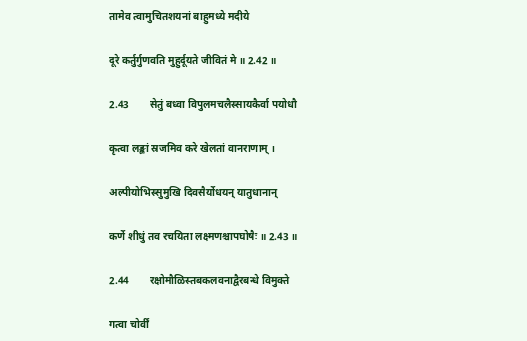तामेव त्वामुचितशयनां बाहुमध्ये मदीये

दूरे कर्तुर्गुणवति मुहुर्दूयते जीवितं मे ॥ 2.42 ॥

2.43        सेतुं बध्वा विपुलमचलैस्सायकैर्वा पयोधौ

कृत्वा लङ्कां स्रजमिव करे खेलतां वानराणाम् ।

अल्पीयोभिस्सुमुखि दिवसैर्योधयन् यातुधानान्

कर्णे शीधुं तव रचयिता लक्ष्मणश्चापघोषैः ॥ 2.43 ॥

2.44        रक्षोमौळिस्तबकलवनाद्वैरबन्धे विमुक्ते

गत्वा चोर्वीं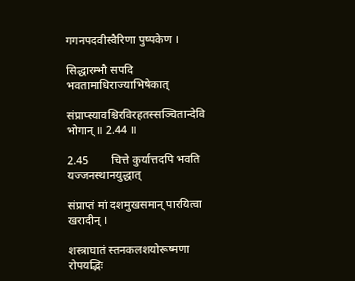गगनपदवीस्वैरिणा पुष्पकेण ।

सिद्धारम्भौ सपदि भवतामाधिराज्याभिषेकात्

संप्राप्स्यावश्चिरविरहतस्सञ्चितान्देवि भोगान् ॥ 2.44 ॥

2.45        चित्ते कुर्यात्तदपि भवति यज्जनस्थानयुद्धात्

संप्राप्तं मां दशमुखसमान् पारयित्वा खरादीन् ।

शस्त्राघातं स्तनकलशयोरूष्मणा रोपयद्भिः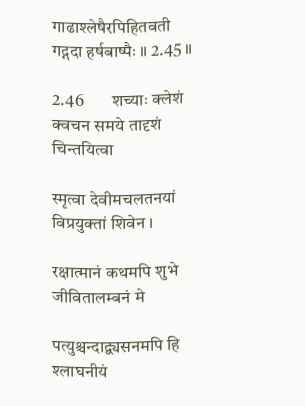गाढाश्लेषैरपिहितवती गद्गदा हर्षबाष्पैः ॥ 2.45 ॥

2.46        शच्याः क्लेशं क्वचन समये तादृशं चिन्तयित्वा

स्मृत्वा देवीमचलतनयां विप्रयुक्तां शिवेन ।

रक्षात्मानं कथमपि शुभे जीवितालम्बनं मे

पत्युश्चन्दाद्व्यसनमपि हि श्लाघनीयं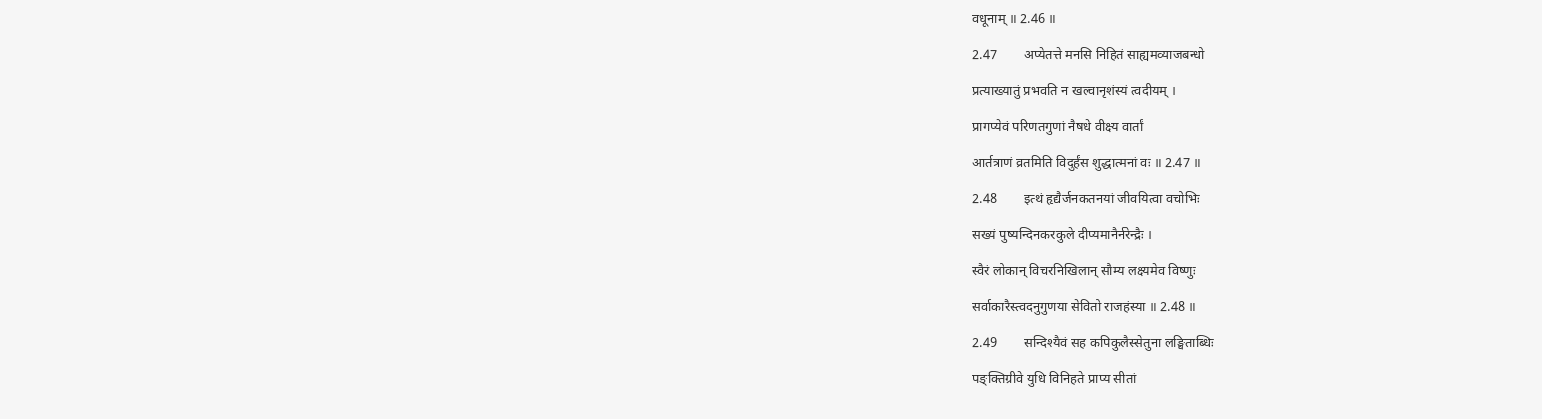वधूनाम् ॥ 2.46 ॥

2.47        अप्येतत्ते मनसि निहितं साह्यमव्याजबन्धो

प्रत्याख्यातुं प्रभवति न खल्वानृशंस्यं त्वदीयम् ।

प्रागप्येवं परिणतगुणां नैषधे वीक्ष्य वार्तां

आर्तत्राणं व्रतमिति विदुर्हंस शुद्धात्मनां वः ॥ 2.47 ॥

2.48        इत्थं हृद्यैर्जनकतनयां जीवयित्वा वचोभिः

सख्यं पुष्यन्दिनकरकुले दीप्यमानैर्नरेन्द्रैः ।

स्वैरं लोकान् विचरनिखिलान् सौम्य लक्ष्यमेव विष्णुः

सर्वाकारैस्त्वदनुगुणया सेवितो राजहंस्या ॥ 2.48 ॥

2.49        सन्दिश्यैवं सह कपिकुलैस्सेतुना लङ्घिताब्धिः

पङ्क्तिग्रीवे युधि विनिहते प्राप्य सीतां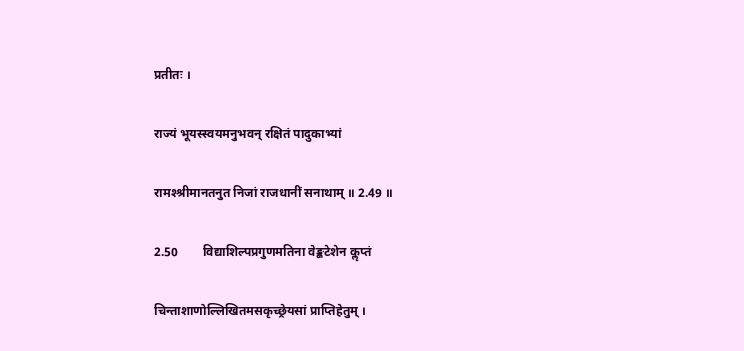प्रतीतः ।

राज्यं भूयस्स्वयमनुभवन् रक्षितं पादुकाभ्यां

रामश्श्रीमानतनुत निजां राजधानीं सनाथाम् ॥ 2.49 ॥

2.50        विद्याशिल्पप्रगुणमतिना वेङ्कटेशेन कॢप्तं

चिन्ताशाणोल्लिखितमसकृच्छ्रेयसां प्राप्तिहेतुम् ।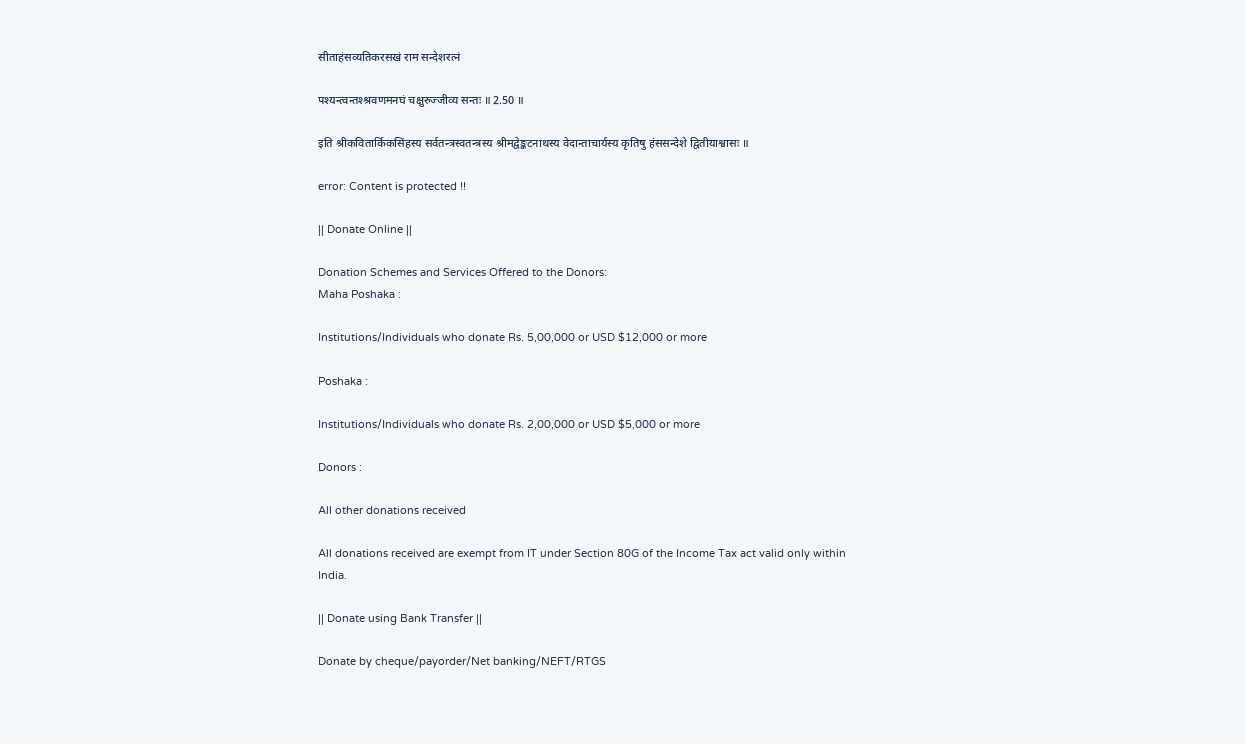सीताहंसव्यतिकरसखं राम सन्देशरत्नं

पश्यन्त्वन्तश्श्रवणमनघं चक्षुरुज्जीव्य सन्तः ॥ 2.50 ॥

इति श्रीकवितार्किकसिंहस्य सर्वतन्त्रस्वतन्त्रस्य श्रीमद्वेङ्कटनाथस्य वेदान्ताचार्यस्य कृतिषु हंससन्देशे द्वितीयाश्वासः ॥

error: Content is protected !!

|| Donate Online ||

Donation Schemes and Services Offered to the Donors:
Maha Poshaka :

Institutions/Individuals who donate Rs. 5,00,000 or USD $12,000 or more

Poshaka :

Institutions/Individuals who donate Rs. 2,00,000 or USD $5,000 or more

Donors :

All other donations received

All donations received are exempt from IT under Section 80G of the Income Tax act valid only within India.

|| Donate using Bank Transfer ||

Donate by cheque/payorder/Net banking/NEFT/RTGS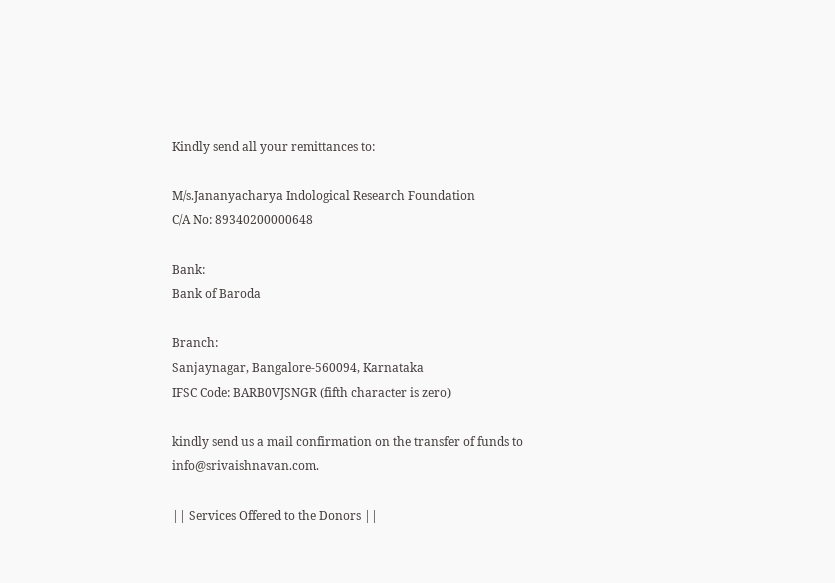Kindly send all your remittances to:

M/s.Jananyacharya Indological Research Foundation
C/A No: 89340200000648

Bank:
Bank of Baroda

Branch:
Sanjaynagar, Bangalore-560094, Karnataka
IFSC Code: BARB0VJSNGR (fifth character is zero)

kindly send us a mail confirmation on the transfer of funds to info@srivaishnavan.com.

|| Services Offered to the Donors ||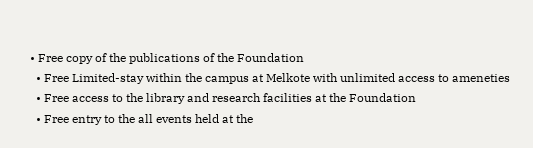• Free copy of the publications of the Foundation
  • Free Limited-stay within the campus at Melkote with unlimited access to ameneties
  • Free access to the library and research facilities at the Foundation
  • Free entry to the all events held at the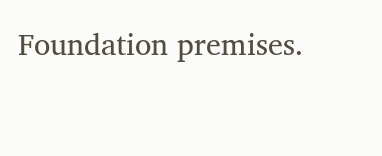Foundation premises.